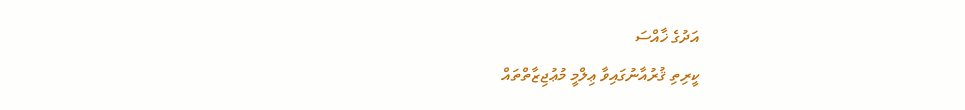އަދުގެ ޚާއްސަ
ކީރިތި ޤުރުއާނުގައިވާ ޢިލްމީ މުޢުޖިޒާތްތައް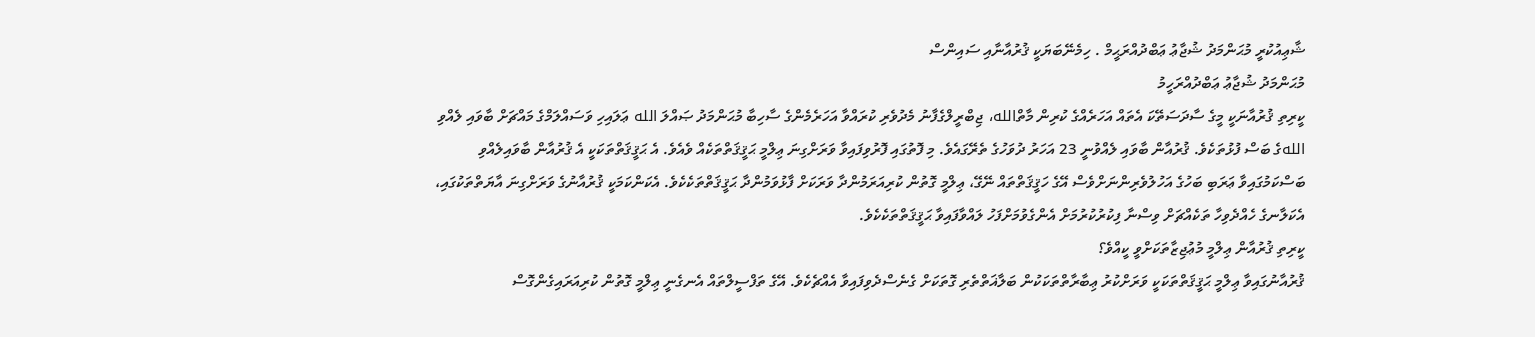ޝާޢިއުކުރީ މުޙަންމަދު ޝުޖާޢު ޢަބްދުއްރަޙީމް . ހިމެނޭބަޔަކީ ޤުރުއާނާއި ސައިންސް
މުޙަންމަދު ޝުޖާޢު ޢަބްދުއްރަހީމު
ކީރިތި ޤުރުއާނަކީ މީގެ ސާދަސަތޭކަ އެތައް އަހަރެއްގެ ކުރިން މާތްالله، ޖިބްރީލްގެފާނު މެދުވެރި ކުރައްވާ އަހަރެމެންގެ ސާހިބާ މުޙަންމަދު ޞައްލަ الله ޢަލައިހި ވަސައްލަމްގެ މައްޗަށް ބާވައި ލެއްވި اللهގެ ބަސް ފުޅުތަކެވެ. ޤުރުއާން ބާވައި ލެއްވުނީ 23 އަހަރު ދުވަހުގެ ތެރޭގައެވެ. މި ފޮތުގައި ފޮރުވިފައިވާ ވަރަށްގިނަ ޢިލްމީ ޙަޤީޤަތްތަކެއް ވެއެވެ. އެ ޙަޤީޤަތްތަކަކީ އެ ޤުރުއާން ބާވައިލެއްވި ބަސްކަމުގައިވާ ޢަރަބި ބަހުގެ އަހުލުވެރިންނަށްވެސް އޭގެ ހަޤީޤަތްތައް ނޭގޭ، ޢިލްމީ ގޮތުން ކުރިއަރަމުންދާ ވަރަކަށް ފާޅުވަމުންދާ ޙަޤީޤަތްތަކެކެވެ. އެކަންކަމަކީ ޤުރުއާނުގެ ވަރަށްގިނަ އާޔަތްތަކުގައި، އެކަލާނގެ ހެއްދެވިހާ ތަކެއްޗަށް ވިސްނާ ފިކުރުކުރުމަށް އެންގެވުމަށްފަހު ލައްވާފައިވާ ޙަޤީޤަތްތަކެކެވެ.
ކީރިތި ޤުރުއާން ޢިލްމީ މުޢުޖިޒާތަކަށްވީ ކީއްވެ؟
ޤުރުއާނުގައިވާ ޢިލްމީ ޙަޤީޤަތްތަކަކީ ވަރަށްކުރު ޢިބާރާތްތަކަކުން ބަލާޣަތްތެރި ގޮތަކަށް ގެނެސްދެވިފައިވާ އެއްޗެކެވެ. އޭގެ ތަފްސީލްތައް އެނގެނީ ޢިލްމީ ގޮތުން ކުރިއަރައިގެންގޮސް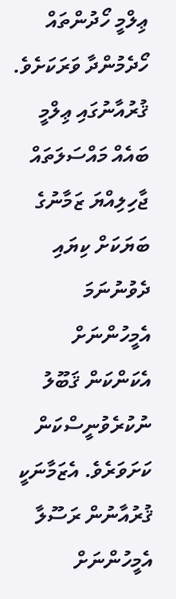ޢިލްމީ ހޯދުންތައް ހޯދެމުންދާ ވަރަކަށެވެ. ޤުރުއާނުގައި ޢިލްމީ ބައެއް މައްސަލަތައް ޖާހިލިއްޔަ ޒަމާނުގެ ބަޔަކަށް ކިޔައި ދެވުނުނަމަ އެމީހުންނަށް އެކަންކަން ޤަބޫލު ނުކުރެވުނީސްކަން ކަށަވަރެވެ. އެޒަމާނަކީ ޤުރުއާނުން ރަސޫލާ އެމީހުންނަށް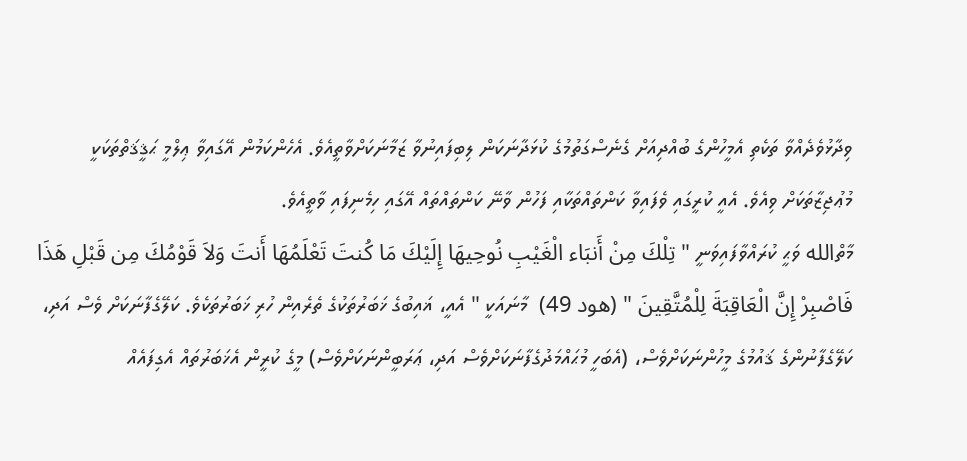ވިދާޅުވެދެއްވާ ތަކެތި އެމީހުންގެ ބުއްދިއަށް ގެނެސްގަތުމުގެ ކުޅަދާނަކަން ލިބިފައިނުވާ ޒަމާނަކަށްވާތީއެވެ. އެހެންކަމުން އޭގައިވާ ޢިލްމީ ޙަޤީޤަތްތަކަކީ މުޢުޖިޒާތަކަށް ވިއެވެ. އެއީ ކުރީގައި ވެފައިވާ ކަންތައްތަކާއި ފަހުން ވާނޭ ކަންތައްތައް އޭގައި ހިމެނިފައި ވާތީއެވެ.
މާތްالله ވަޙީ ކުރައްވާފައިވަނީ " تِلْكَ مِنْ أَنبَاء الْغَيْبِ نُوحِيهَا إِلَيْكَ مَا كُنتَ تَعْلَمُهَا أَنتَ وَلاَ قَوْمُكَ مِن قَبْلِ هَذَا فَاصْبِرْ إِنَّ الْعَاقِبَةَ لِلْمُتَّقِينَ " (هود 49)  މާނައަކީ " އެއީ، ޣައިބުގެ ޚަބަރުތަކުގެ ތެރެއިން ހުރި ޚަބަރުތަކެވެ. ކަލޭގެފާނަކަށް ވެސް އަދި، ކަލޭގެފާނުންގެ ޤައުމުގެ މީހުންނަކަށްވެސް، (އެބަހީ މުޙައްމަދުގެފާނަކަށްވެސް އަދި، ޢަރަބީންނަކަށްވެސް) މީގެ ކުރީން އެޚަބަރުތައް އެގިފައެއް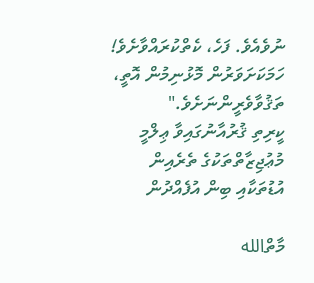ނުވެއެވެ. ފަހެ، ކެތްކުރައްވާށެވެ! ހަމަކަށަވަރުން މޮޅުނިމުން އޮތީ، ތަޤުވާވެރީންނަށެވެ."
ކީރިތި ޤުރުއާނުގައިވާ ޢިލްމީ މުޢުޖިޒާތްތަކުގެ ތެރެއިން އުޑުތަކާއި ބިން އުފެއްދުން

މާތްالله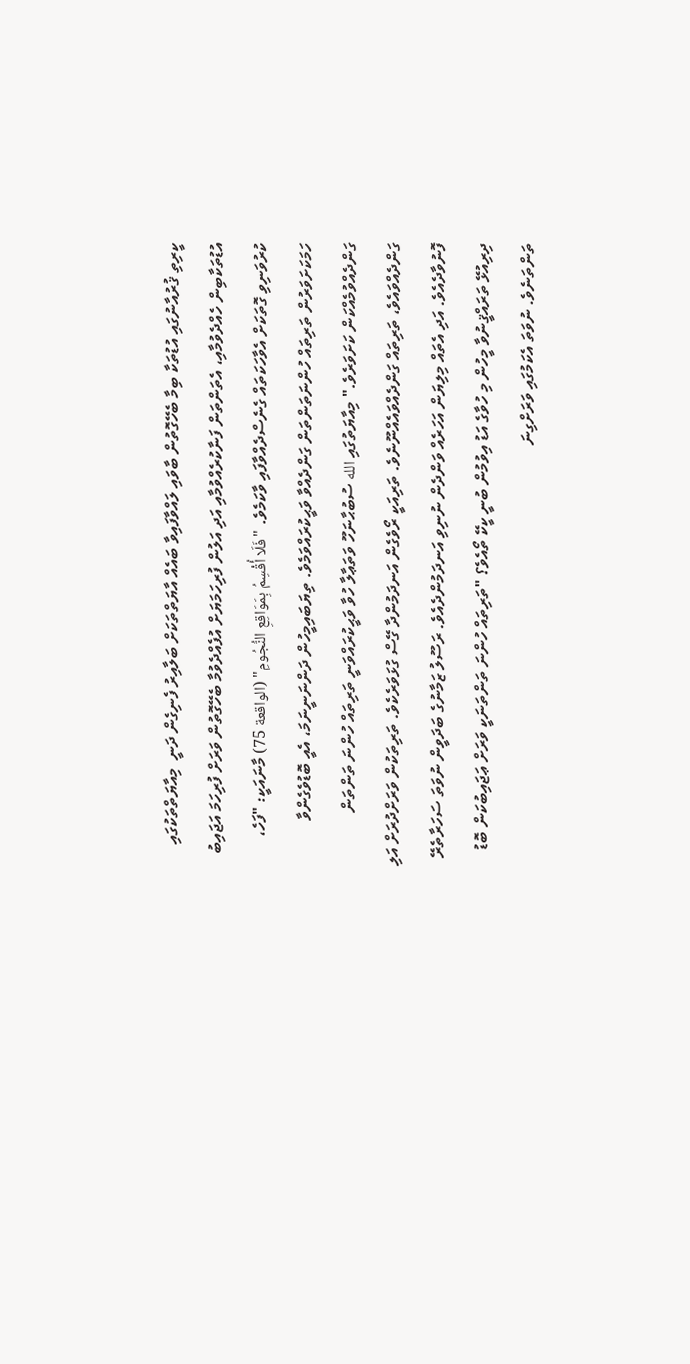ކީރިތި ޤުރުއާނުގައި އުޑުތަކާ ބިމާ ބެހޭގޮތުން ބާވައި ލައްވާފައިވާ ބައެއް އާޔަތްތަކަށް ބަލާއިރު ފެނިގެން ދަނީ  މިއާޔަތްތަކުގައި އުޑުތަކާބިން ހެއްދެވުމާއި، އެތަންތަން ފަނާކުރެއްވުމާއި އަދި އަލުން ފުރިހަމަޔަށް އުފެއްދެވުމާ ބެހޭގޮތުން ވަރަށް ފުރިހަމަ އަޖައިބު ކުރުވަނިވި ގޮތަކަށް އެވާހަކަތައް ގެނެސްދެއްވާފައި ވާކަމެވެ. "فَلَا أُقْسِمُ بِمَوَاقِعِ النُّجُومِ" (الواقعة 75) މާނައަކީ: "ފަހެ، ހަމަކަށަވަރުން ތަރިތައް ހުންނަތަންތަން ގަންދެއްވާ ވަޙީކުރައްވަމެވެ. ތިޔަބައިމީހުން ދަންނަނީނަމަ، އެއީ ބޮޑުވެގެންވާ ގަންދެއްވުމެއްކަން ކަށަވަރެވެ." މިއާޔަތުގައި الله ސުބުޙާނަހޫ ވަތަޢާލާ ހުވާ ވަޙީކުރައްވަނީ ތަރިތައް ހުންނަ ތަންތަން ގަންދެއްވައެވެ، ތަރިތައް ގަންދެއްވައެއްނޫނެވެ. ތަރިއަކީ ރޯވެގެން އަނދަމުންދާ ގޭސް ގުޅަވަރެކެވެ. ތަރިތަކުން ވަރަށްދުރަށް އަލި ފޮނުވާދެއެވެ. އަދި އެތައް މިލިޔަން އަހަރެއް ވަންދެން ނުނިވި އަނދަމުންދެއެވެ. ރަސޫލު ޒަމާނުގެ ބަދަވީން ނުވަތަ ސަހަރާތެރޭ ދިރިއުޅޭ ތަރައްޤީނުވާ މީހުން މި ހުވާގެ އަޑު އިވުމުން ބުނީ ކީކޭ ތޯއެވެ؟ "ތަރިތައް ހުންނަ ތަންތަނަކީ ވަރަށް ޢަޖައިބުކަން ބޮޑު ތަންތަނެވެ. ނުވަތަ އެކަމުގައި ވަރަށްގިނަ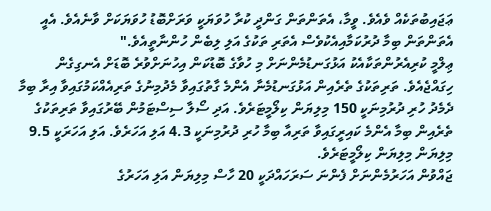ޢަޖައިބުތަކެއް ވެއެވެ. ވީމާ، އެތަންތަން ގަންދީ ކުރާ ހުވަޔަކީ ވަރަށްބޮޑު ހުވަޔަކަށް ވާނެއެވެ. އެއީ އެތަންތަން ބިމާ ދުރުކަމާއިއެކުވެސް އެތަރި ތަކުގެ އަލި ލިބެން ހުންނާތީއެވެ."
ޢިލްމީ ކުރިއެރުންތަކާއެކު އަޅުގަނޑުމެންނަށް މި ހުވާގެ ބޮޑުކަން އިހުނަށްވުރެ ބޮޑަށް އެނގިގެން ހިގައްޖެއެވެ. ތަރިތަކުގެ ތެރެއިން އަޅުގަނޑުމެނާ އެންމެ ގާތުގައިވާ މެދުމިނުގެ ތަރިއެއްކަމުގައިވާ އިރާ ބިމާ ދެމެދު ހުރި ދުރުމިނަކީ 150 މިލިޔަން ކިލޯމީޓަރެވެ. އަދި ސޯލާ ސިސްޓަމުން ބޭރުގައިވާ ތަރިތަކުގެ ތެރެއިން ބިމާ އެންމެ ކައިރީގައިވާ ތަރިއާ ބިމާ ހުރި ދުރުމިނަކީ 4.3 އަލި އަހަރެވެ. އަލި އަހަރަކީ 9.5 މިލިޔަން މިލިޔަން ކިލޯމީޓަރެވެ.
ޖައްވުން އަހަރުމެންނަށް ފެންނަ ސަރަހައްދަކީ 20 ހާސް މިލިޔަން އަލި އަހަރުގެ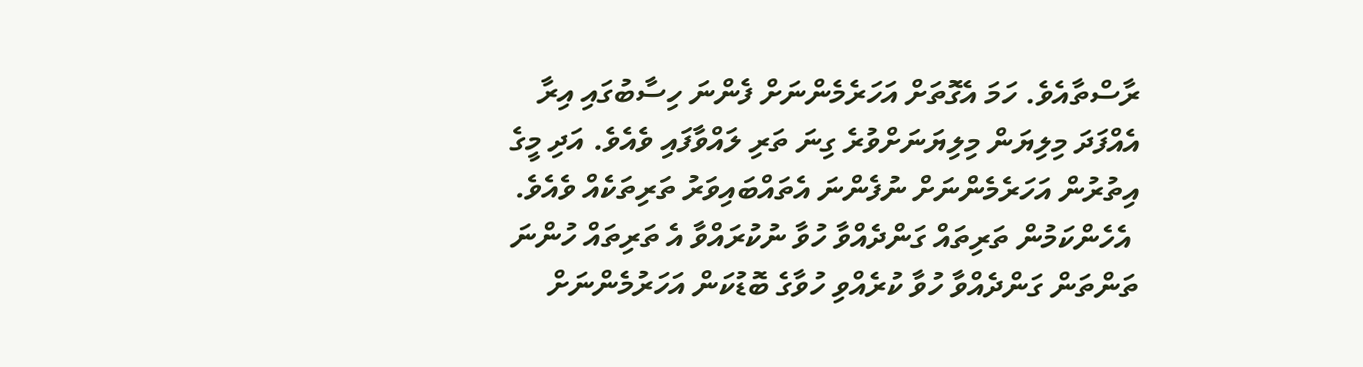ރާސްތާއެވެ. ހަމަ އެގޮތަށް އަހަރެމެންނަށް ފެންނަ ހިސާބުގައި އިރާ އެއްފަދަ މިލިޔަން މިލިޔަނަށްވުރެ ގިނަ ތަރި ލައްވާފައި ވެއެވެ. އަދި މީގެ އިތުރުން އަހަރެމެންނަށް ނުފެންނަ އެތައްބައިވަރު ތަރިތަކެއް ވެއެވެ.
 އެހެންކަމުން ތަރިތައް ގަންދެއްވާ ހުވާ ނުކުރައްވާ އެ ތަރިތައް ހުންނަ ތަންތަން ގަންދެއްވާ ހުވާ ކުރެއްވި ހުވާގެ ބޮޑުކަން އަހަރުމެންނަށް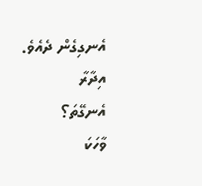އެނގިގެން ދެއެވެ.
އިދާރާ
އެނގޭތަ؟
ވާހަކަ